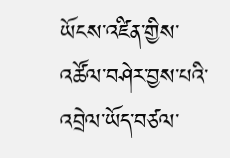ཡོངས་འཛིན་གྱིས་འཚོལ་བཤེར་བྱས་པའི་འབྲེལ་ཡོད་བཙལ་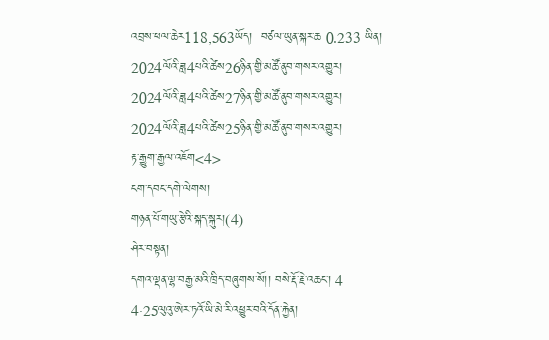འབྲས་ཕལ་ཆེར118,563ཡོད།  བཙལ་ཡུན་སྐར་ཆ 0.233 ཡིན།
2024ལོའི་ཟླ4པའི་ཚེས26ཉིན་གྱི་མཚོ་ནུབ་གསར་འགྱུར།
2024ལོའི་ཟླ4པའི་ཚེས27ཉིན་གྱི་མཚོ་ནུབ་གསར་འགྱུར།
2024ལོའི་ཟླ4པའི་ཚེས25ཉིན་གྱི་མཚོ་ནུབ་གསར་འགྱུར།
རྟ་རྒྱུག་རྒྱལ་འཇོག<4>
ངག་དབང་དགེ་ལེགས།
གཉན་པོ་གཡུ་རྩེའི་སྐད་སྐུར།(4)
ཤེར་བསྟན།
དགའ་ལྡན་ལྷ་བརྒྱ་མའི་ཁྲིད་བཞུགས་སོ།། བསེ་རྡོ་རྗེ་འཆང་། 4
4·25ལུའུ་ཨེར་ཏའོ་ཡི་མེ་རི་འཕྱུར་བའི་དོན་རྐྱེན།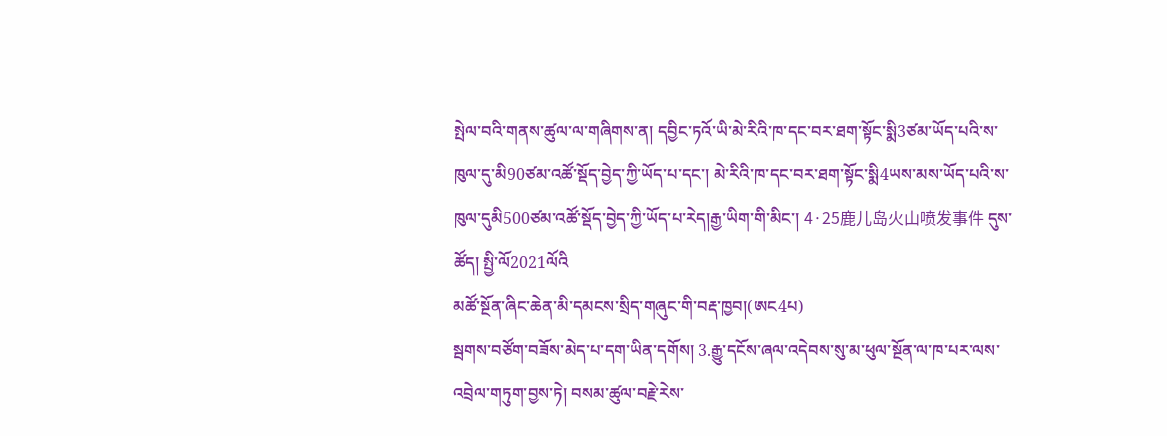སྤེལ་བའི་གནས་ཚུལ་ལ་གཞིགས་ན། དབྱིང་ཏའོ་ཡི་མེ་རིའི་ཁ་དང་བར་ཐག་སྟོང་སྨི3ཙམ་ཡོད་པའི་ས་ཁུལ་དུ་མི90ཙམ་འཚོ་སྡོད་བྱེད་ཀྱི་ཡོད་པ་དང་། མེ་རིའི་ཁ་དང་བར་ཐག་སྟོང་སྨི4ཡས་མས་ཡོད་པའི་ས་ཁུལ་དུམི500ཙམ་འཚོ་སྡོད་བྱེད་ཀྱི་ཡོད་པ་རེད།རྒྱ་ཡིག་གི་མིང་། 4·25鹿儿岛火山喷发事件 དུས་ཚོད། སྤྱི་ལོ2021ལོའི
མཚོ་སྔོན་ཞིང་ཆེན་མི་དམངས་སྲིད་གཞུང་གི་བརྡ་ཁྱབ།(ཨང4པ)
སྦགས་བཙོག་བཟོས་མེད་པ་དག་ཡིན་དགོས། 3.རྒྱུ་དངོས་ཞལ་འདེབས་སུ་མ་ཕུལ་སྔོན་ལ་ཁ་པར་ལས་འབྲེལ་གཏུག་བྱས་ཏེ། བསམ་ཚུལ་བརྗེ་རེས་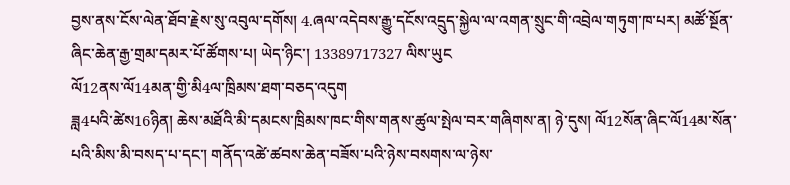བྱས་ནས་ངོས་ལེན་ཐོབ་རྗེས་སུ་འབུལ་དགོས། 4.ཞལ་འདེབས་རྒྱུ་དངོས་འདྲུད་སྐྱེལ་ལ་འགན་སྲུང་གི་འབྲེལ་གཏུག་ཁ་པར། མཚོ་སྔོན་ཞིང་ཆེན་རྒྱ་གྲམ་དམར་པོ་ཚོགས་པ། ཡེད་ཉིང་། 13389717327 ལིས་ཡུང
ལོ12ནས་ལོ14མན་གྱི་མི4ལ་ཁྲིམས་ཐག་བཅད་འདུག
ཟླ4པའི་ཚེས16ཉིན། ཆེས་མཐོའི་མི་དམངས་ཁྲིམས་ཁང་གིས་གནས་ཚུལ་སྤེལ་བར་གཞིགས་ན། ཉེ་དུས། ལོ12སོན་ཞིང་ལོ14མ་སོན་པའི་མིས་མི་བསད་པ་དང་། གནོད་འཚེ་ཚབས་ཆེན་བཟོས་པའི་ཉེས་བསགས་ལ་ཉེས་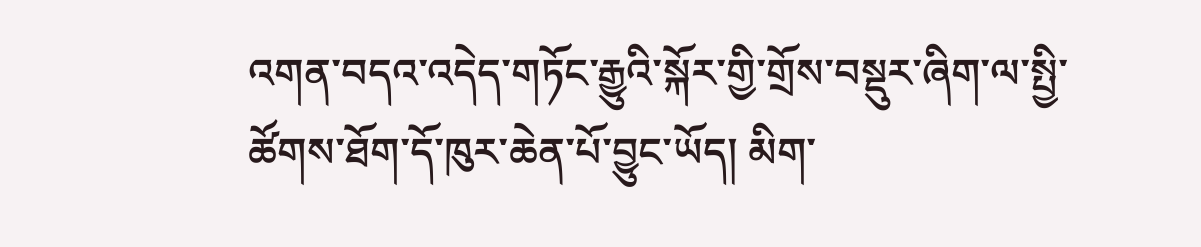འགན་བདའ་འདེད་གཏོང་རྒྱུའི་སྐོར་གྱི་གྲོས་བསྡུར་ཞིག་ལ་སྤྱི་ཚོགས་ཐོག་དོ་ཁུར་ཆེན་པོ་བྱུང་ཡོད། མིག་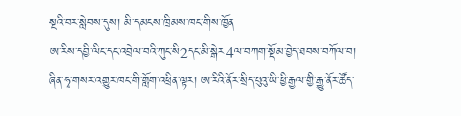སྔའི་བར་སླེབས་དུས། མི་དམངས་ཁྲིམས་ཁང་གིས་ཁྱོན
ཨ་རིས་དབྱི་ལིང་དང་འབྲེལ་བའི་ཀུང་སི2དང་མི་སྒེར4ལ་བཀག་སྡོམ་བྱེད་ཐབས་བཀོལ་བ།
ཞིན་ཧྭ་གསར་འགྱུར་ཁང་གི་གློག་འཕྲིན་ལྟར། ཨ་རིའི་ནོར་སྲིད་པུའུ་ཡི་ཕྱི་རྒྱལ་གྱི་རྒྱུ་ནོར་ཚོད་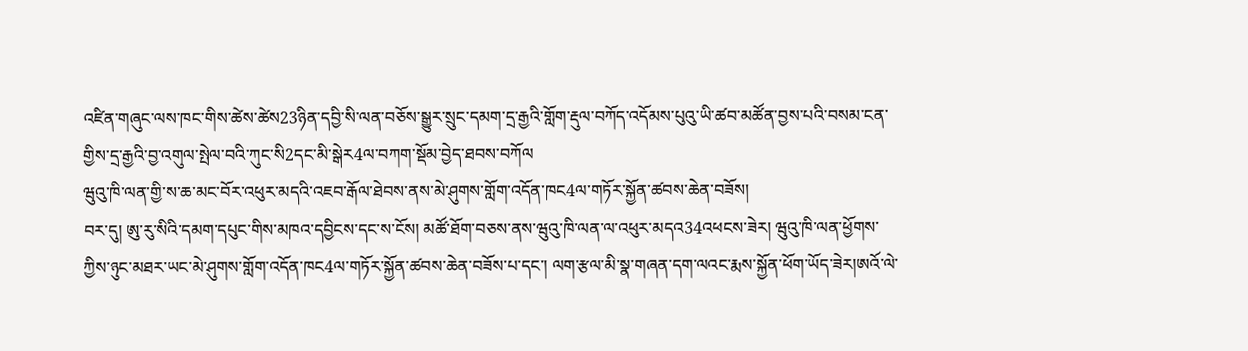འཛིན་གཞུང་ལས་ཁང་གིས་ཚེས་ཚེས23ཉིན་དབྱི་སི་ལན་བཅོས་སྒྱུར་སྲུང་དམག་དྲ་རྒྱའི་གློག་རྡུལ་བཀོད་འདོམས་པུའུ་ཡི་ཚབ་མཚོན་བྱས་པའི་བསམ་ངན་གྱིས་དྲ་རྒྱའི་བྱ་འགུལ་སྤེལ་བའི་ཀུང་སི2དང་མི་སྒེར4ལ་བཀག་སྡོམ་བྱེད་ཐབས་བཀོལ
ཝུའུ་ཁི་ལན་གྱི་ས་ཆ་མང་བོར་འཕུར་མདའི་འཇབ་རྒོལ་ཐེབས་ནས་མེ་ཤུགས་གློག་འདོན་ཁང4ལ་གཏོར་སྐྱོན་ཚབས་ཆེན་བཟོས།
བར་དུ། ཨུ་རུ་སིའི་དམག་དཔུང་གིས་མཁའ་དབྱིངས་དང་ས་ངོས། མཚོ་ཐོག་བཅས་ནས་ཝུའུ་ཁི་ལན་ལ་འཕུར་མདའ34འཕངས་ཟེར། ཝུའུ་ཁི་ལན་ཕྱོགས་ཀྱིས་ཉུང་མཐར་ཡང་མེ་ཤུགས་གློག་འདོན་ཁང4ལ་གཏོར་སྐྱོན་ཚབས་ཆེན་བཟོས་པ་དང་། ལག་རྩལ་མི་སྣ་གཞན་དག་ལའང་རྨས་སྐྱོན་ཕོག་ཡོད་ཟེར།ཨའོ་ལེ་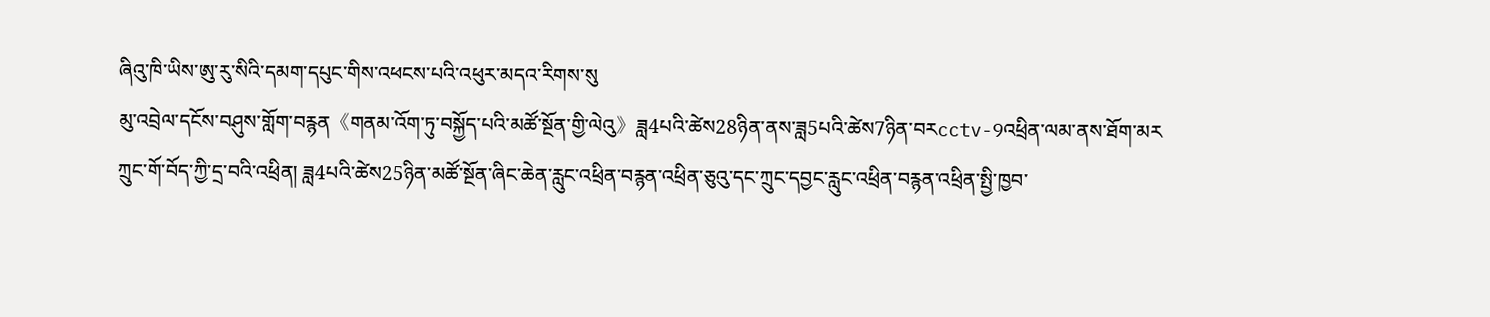ཞིའུ་ཁི་ཡིས་ཨུ་རུ་སིའི་དམག་དཔུང་གིས་འཕངས་པའི་འཕུར་མདའ་རིགས་སུ
མུ་འབྲེལ་དངོས་བཤུས་གློག་བརྙན《གནམ་འོག་ཏུ་བསྐྱོད་པའི་མཚོ་སྔོན་གྱི་ལེའུ》ཟླ4པའི་ཚེས28ཉིན་ནས་ཟླ5པའི་ཚེས7ཉིན་བརcctv-9འཕྲིན་ལམ་ནས་ཐོག་མར
ཀྲུང་གོ་བོད་ཀྱི་དྲ་བའི་འཕྲིན། ཟླ4པའི་ཚེས25ཉིན་མཚོ་སྔོན་ཞིང་ཆེན་རླུང་འཕྲིན་བརྙན་འཕྲིན་ཅུའུ་དང་ཀྲུང་དབྱང་རླུང་འཕྲིན་བརྙན་འཕྲིན་སྤྱི་ཁྱབ་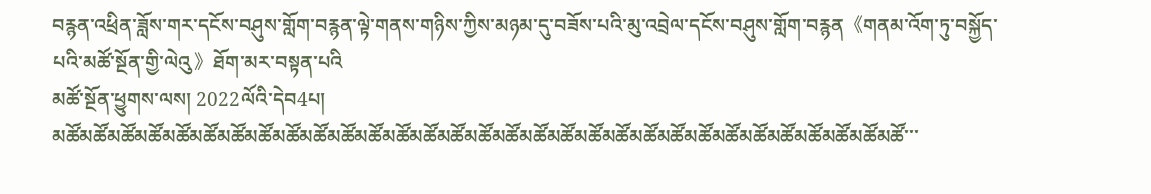བརྙན་འཕྲིན་ཟློས་གར་དངོས་བཤུས་གློག་བརྙན་ལྟེ་གནས་གཉིས་ཀྱིས་མཉམ་དུ་བཟོས་པའི་མུ་འབྲེལ་དངོས་བཤུས་གློག་བརྙན《གནམ་འོག་ཏུ་བསྐྱོད་པའི་མཚོ་སྔོན་གྱི་ལེའུ》ཐོག་མར་བསྟན་པའི
མཚོ་སྔོན་ཕྱུགས་ལས། 2022ལོའི་དེབ4པ།
མཚོམཚོམཚོམཚོམཚོམཚོམཚོམཚོམཚོམཚོམཚོམཚོམཚོམཚོམཚོམཚོམཚོམཚོམཚོམཚོམཚོམཚོམཚོམཚོམཚོམཚོམཚོམཚོམཚོམཚོམཚོ་་་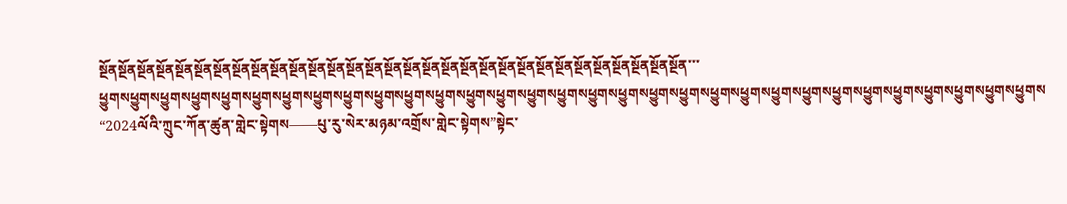སྔོནསྔོནསྔོནསྔོནསྔོནསྔོནསྔོནསྔོནསྔོནསྔོནསྔོནསྔོནསྔོནསྔོནསྔོནསྔོནསྔོནསྔོནསྔོནསྔོནསྔོནསྔོནསྔོནསྔོནསྔོནསྔོནསྔོནསྔོནསྔོནསྔོནསྔོན་་་ཕྱུགསཕྱུགསཕྱུགསཕྱུགསཕྱུགསཕྱུགསཕྱུགསཕྱུགསཕྱུགསཕྱུགསཕྱུགསཕྱུགསཕྱུགསཕྱུགསཕྱུགསཕྱུགསཕྱུགསཕྱུགསཕྱུགསཕྱུགསཕྱུགསཕྱུགསཕྱུགསཕྱུགསཕྱུགསཕྱུགསཕྱུགསཕྱུགསཕྱུགསཕྱུགསཕྱུགས
“2024ལོའི་ཀྲུང་ཀོན་ཚུན་གླེང་སྟེགས——པུ་རུ་སེར་མཉམ་འགྲོས་གླེང་སྟེགས”སྟེང་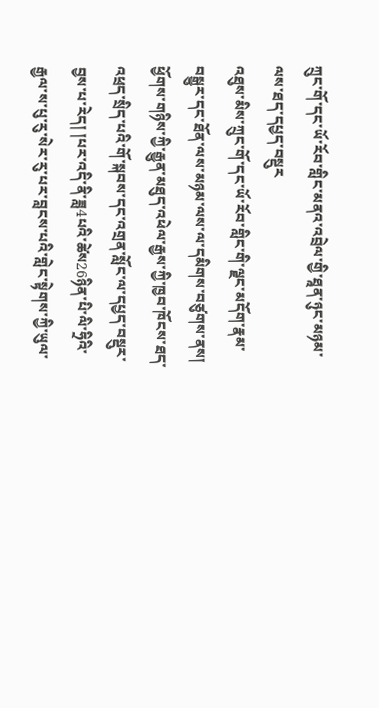ཀྲུང་གོ་དང་ཡོ་རོབ་གླིང་མནའ་འབྲེལ་གྱི་ཐཱན་ཉུང་མཉམ་ལས་ཐད་དཔྱད་བསྡུར
འཐུས་མིས་ཀྲུང་གོ་དང་ཡོ་རོབ་གླིང་གི་ལྗང་མདོག་རྣམ་བསྒྱུར་དང་ཐོན་ལས་མཉམ་ལས་ལ་དམིགས་བཙུགས་ནས། ཕྱོགས་གཉིས་ཀྱི་རྒྱུན་མཐུད་འཕེལ་རྒྱས་ཀྱི་ཁྱབ་ཁོངས་ཐད་འཕྲད་སྲིད་པའི་གོ་སྐབས་དང་འགྲན་སློང་ལ་དཔྱད་བསྡུར་བྱས་པ་རེད། །པར་འདི་ནི་ཟླ4པའི་ཚེས26ཉིན་པི་ལི་ཧྲིའི་རྒྱལ་ས་པུ་རུ་སེར་རུ་པར་བླངས་པའི་གླེང་སྟེགས་ཀྱི་ཡུལ་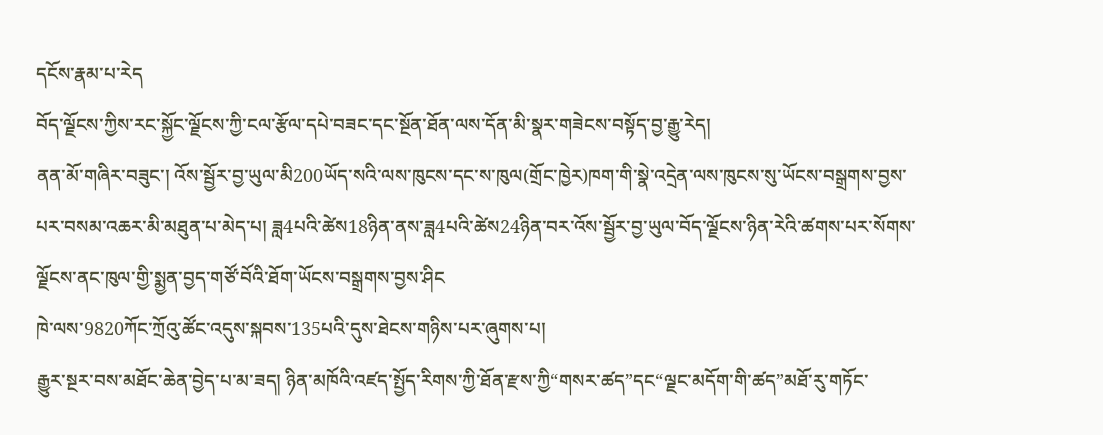དངོས་རྣམ་པ་རེད
བོད་ལྗོངས་ཀྱིས་རང་སྐྱོང་ལྗོངས་ཀྱི་ངལ་རྩོལ་དཔེ་བཟང་དང་སྔོན་ཐོན་ལས་དོན་མི་སྣར་གཟེངས་བསྟོད་བྱ་རྒྱུ་རེད།
ནན་མོ་གཞིར་བཟུང་། འོས་སྦྱོར་བྱ་ཡུལ་མི200ཡོད་སའི་ལས་ཁུངས་དང་ས་ཁུལ(གྲོང་ཁྱེར)ཁག་གི་སྣེ་འདྲེན་ལས་ཁུངས་སུ་ཡོངས་བསྒྲགས་བྱས་པར་བསམ་འཆར་མི་མཐུན་པ་མེད་པ། ཟླ4པའི་ཚེས18ཉིན་ནས་ཟླ4པའི་ཚེས24ཉིན་བར་འོས་སྦྱོར་བྱ་ཡུལ་བོད་ལྗོངས་ཉིན་རེའི་ཚགས་པར་སོགས་ལྗོངས་ནང་ཁུལ་གྱི་སྨྱན་བྱད་གཙོ་བོའི་ཐོག་ཡོངས་བསྒྲགས་བྱས་ཤིང
ཁེ་ལས་9820ཀོང་ཀྲོའུ་ཚོང་འདུས་སྐབས་135པའི་དུས་ཐེངས་གཉིས་པར་ཞུགས་པ།
རྒྱུར་སྔར་བས་མཐོང་ཆེན་བྱེད་པ་མ་ཟད། ཉིན་མཁོའི་འཛད་སྤྱོད་རིགས་ཀྱི་ཐོན་རྫས་ཀྱི“གསར་ཚད”དང“ལྗང་མདོག་གི་ཚད”མཐོ་རུ་གཏོང་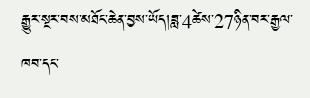རྒྱུར་སྔར་བས་མཐོང་ཆེན་བྱས་ཡོད།ཟླ་4ཚེས་27ཉིན་བར་རྒྱལ་ཁབ་དང་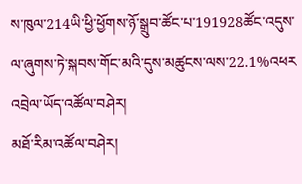ས་ཁུལ་214ཡི་ཕྱི་ཕྱོགས་ཉོ་སྒྲུབ་ཚོང་པ་191928ཚོང་འདུས་ལ་ཞུགས་ཏེ་སྐབས་གོང་མའི་དུས་མཚུངས་ལས་22.1%འཕར
འབྲེལ་ཡོད་འཚོལ་བཤེར།
མཐོ་རིམ་འཚོལ་བཤེར།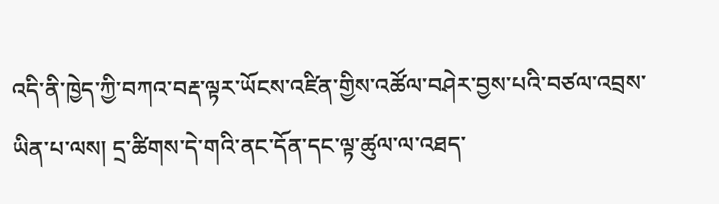འདི་ནི་ཁྱེད་ཀྱི་བཀའ་བརྡ་ལྟར་ཡོངས་འཛིན་གྱིས་འཚོལ་བཤེར་བྱས་པའི་བཙལ་འབྲས་ཡིན་པ་ལས། དྲ་ཚིགས་དེ་གའི་ནང་དོན་དང་ལྟ་ཚུལ་ལ་འཐད་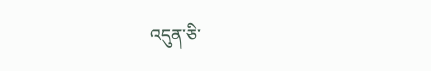འདུན་ཅི་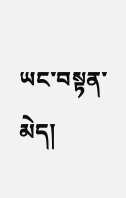ཡང་བསྟན་མེད།